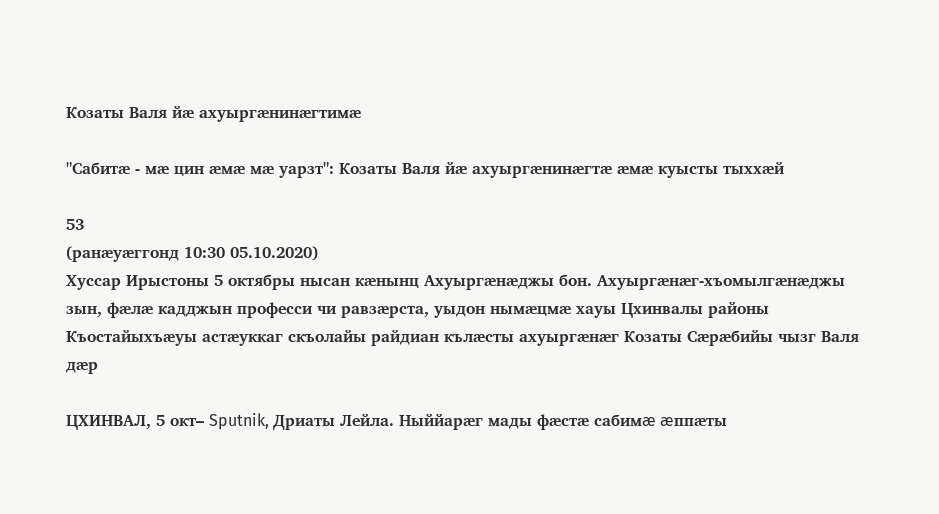Козаты Валя йæ ахуыргæнинæгтимæ

"Сабитæ - мæ цин æмæ мæ уарзт": Козаты Валя йӕ ахуыргӕнинӕгтӕ ӕмӕ куысты тыххӕй

53
(ранӕуӕггонд 10:30 05.10.2020)
Хуссар Ирыстоны 5 октябры нысан кæнынц Ахуыргæнæджы бон. Ахуыргæнæг-хъомылгæнæджы зын, фæлæ кадджын професси чи равзæрста, уыдон нымæцмæ хауы Цхинвалы районы Къостайыхъæуы астæуккаг скъолайы райдиан кълæсты ахуыргæнæг Козаты Сæрæбийы чызг Валя дæр

ЦХИНВАЛ, 5 окт– Sputnik, Дриаты Лейла. Ныййарæг мады фæстæ сабимæ æппæты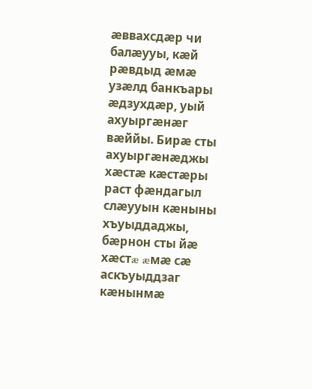æввахсдæр чи балæууы, кæй рæвдыд æмæ узæлд банкъары æдзухдæр, уый ахуыргæнæг вæййы. Бирæ сты ахуыргæнæджы хæстæ кæстæры раст фæндагыл слæууын кæныны хъуыддаджы, бæрнон сты йæ хæстæ æмæ сæ аскъуыддзаг кæнынмæ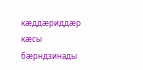кæддæриддæр кæсы бæрндзинады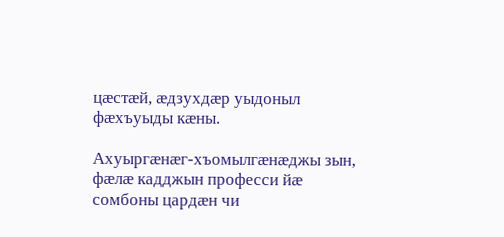цæстæй, æдзухдæр уыдоныл фæхъуыды кæны.

Ахуыргæнæг-хъомылгæнæджы зын, фæлæ кадджын професси йæ сомбоны цардæн чи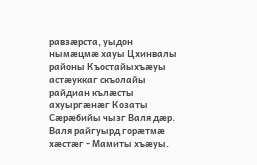равзæрста, уыдон нымæцмæ хауы Цхинвалы районы Къостайыхъæуы астæуккаг скъолайы райдиан кълæсты ахуыргæнæг Козаты Сæрæбийы чызг Валя дæр. Валя райгуырд горæтмæ хæстæг - Мамиты хъæуы.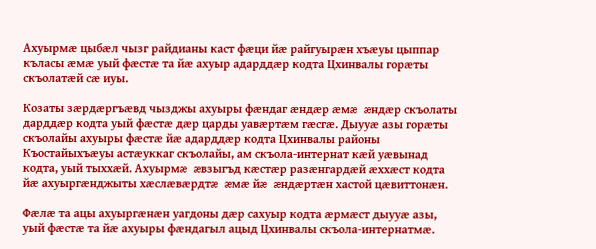Ахуырмæ цыбæл чызг райдианы каст фæци йæ райгуырæн хъæуы цыппар къласы æмæ уый фæстæ та йæ ахуыр адарддæр кодта Цхинвалы горæты скъолатæй сæ иуы.

Козаты зæрдæргъæвд чызджы ахуыры фæндаг æндæр æмæ æндæр скъолаты дарддæр кодта уый фæстæ дæр царды уавæртæм гæсгæ. Дыууæ азы горæты скъолайы ахуыры фæстæ йӕ адарддӕр кодта Цхинвалы районы Къостайыхъæуы астæуккаг скъолайы, ам скъола-интернат кæй уæвынад кодта, уый тыххæй. Ахуырмæ æвзыгъд кæстæр разæнгардæй æххæст кодта йæ ахуыргæнджыты хæслæвæрдтæ æмæ йæ æндæртæн хастой цæвиттонæн.

Фæлæ та ацы ахуыргæнæн уагдоны дæр сахуыр кодта æрмæст дыууæ азы, уый фæстæ та йæ ахуыры фæндагыл ацыд Цхинвалы скъола-интернатмæ.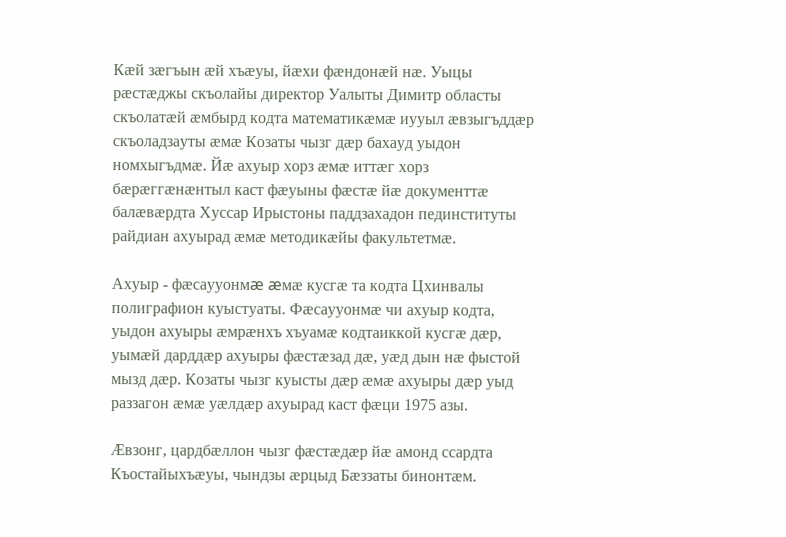Кæй зæгъын æй хъæуы, йæхи фæндонæй нæ. Уыцы рæстæджы скъолайы директор Уалыты Димитр областы скъолатæй æмбырд кодта математикæмæ иууыл æвзыгъддæр скъоладзауты æмæ Козаты чызг дæр бахауд уыдон номхыгъдмæ. Йæ ахуыр хорз æмæ иттæг хорз бæрæггæнæнтыл каст фæуыны фæстæ йæ документтæ балæвæрдта Хуссар Ирыстоны паддзахадон пединституты райдиан ахуырад æмæ методикæйы факультетмæ.

Ахуыр - фæсаууонмæ æмæ кусгæ та кодта Цхинвалы полиграфион куыстуаты. Фæсаууонмæ чи ахуыр кодта, уыдон ахуыры æмрæнхъ хъуамæ кодтаиккой кусгæ дæр, уымæй дарддæр ахуыры фæстæзад дæ, уæд дын нæ фыстой мызд дæр. Козаты чызг куысты дæр æмæ ахуыры дæр уыд раззагон æмæ уæлдæр ахуырад каст фæци 1975 азы.

Æвзонг, цардбæллон чызг фæстæдæр йæ амонд ссардта Къостайыхъæуы, чындзы æрцыд Бæззаты бинонтæм.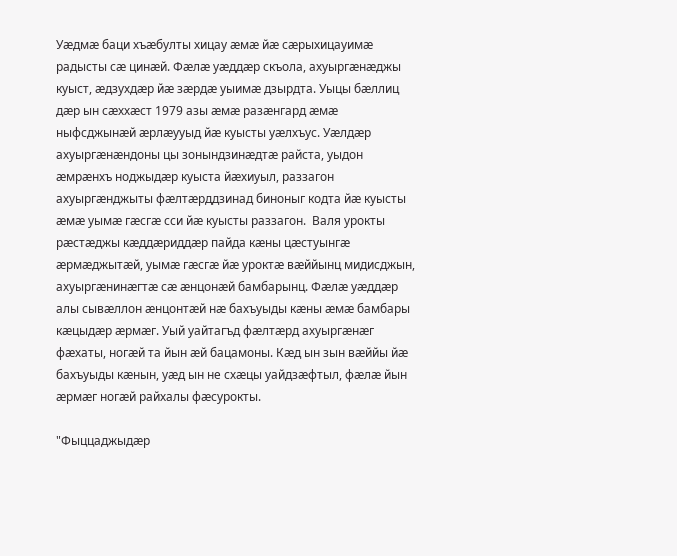Уæдмæ баци хъæбулты хицау æмæ йæ сæрыхицауимæ радысты сæ цинæй. Фæлæ уæддæр скъола, ахуыргæнæджы куыст, æдзухдæр йæ зæрдæ уыимæ дзырдта. Уыцы бæллиц дæр ын сæххæст 1979 азы æмæ разæнгард æмæ ныфсджынæй æрлæууыд йæ куысты уæлхъус. Уæлдæр ахуыргæнæндоны цы зонындзинæдтæ райста, уыдон æмрæнхъ ноджыдæр куыста йæхиуыл, раззагон ахуыргæнджыты фæлтæрддзинад биноныг кодта йæ куысты æмæ уымæ гæсгæ сси йæ куысты раззагон.  Валя урокты рæстæджы кæддæриддæр пайда кæны цæстуынгæ æрмæджытæй, уымæ гæсгæ йæ уроктæ вæййынц мидисджын, ахуыргæнинæгтæ сæ æнцонæй бамбарынц. Фæлæ уæддæр алы сывæллон æнцонтæй нæ бахъуыды кæны æмæ бамбары кæцыдæр æрмæг. Уый уайтагъд фæлтæрд ахуыргæнæг фæхаты, ногæй та йын æй бацамоны. Кæд ын зын вæййы йæ бахъуыды кæнын, уæд ын не схæцы уайдзæфтыл, фæлæ йын æрмæг ногæй райхалы фæсурокты.

"Фыццаджыдæр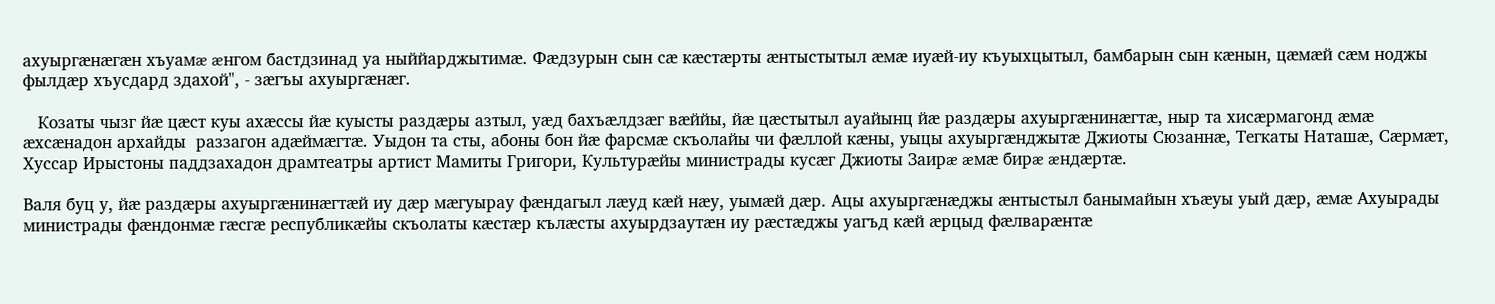ахуыргæнæгæн хъуамæ æнгом бастдзинад уа ныййарджытимæ. Фæдзурын сын сæ кæстæрты æнтыстытыл æмæ иуæй-иу къуыхцытыл, бамбарын сын кæнын, цæмæй сæм ноджы фылдæр хъусдард здахой", - зæгъы ахуыргæнæг.

   Козаты чызг йæ цæст куы ахæссы йæ куысты раздæры азтыл, уæд бахъæлдзæг вæййы, йæ цæстытыл ауайынц йæ раздæры ахуыргæнинæгтæ, ныр та хисæрмагонд æмæ æхсæнадон архайды  раззагон адæймæгтæ. Уыдон та сты, абоны бон йæ фарсмæ скъолайы чи фæллой кæны, уыцы ахуыргæнджытæ Джиоты Сюзаннæ, Тегкаты Наташæ, Сæрмæт, Хуссар Ирыстоны паддзахадон драмтеатры артист Мамиты Григори, Культурæйы министрады кусæг Джиоты Заирæ æмæ бирæ æндæртæ.

Валя буц у, йæ раздæры ахуыргæнинæгтæй иу дæр мæгуырау фæндагыл лæуд кæй нæу, уымæй дæр. Ацы ахуыргæнæджы æнтыстыл банымайын хъæуы уый дæр, æмæ Ахуырады министрады фæндонмæ гæсгæ республикæйы скъолаты кæстæр кълæсты ахуырдзаутæн иу рæстæджы уагъд кæй æрцыд фæлварæнтæ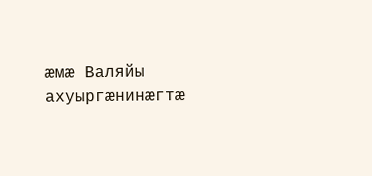æмæ Валяйы ахуыргæнинæгтæ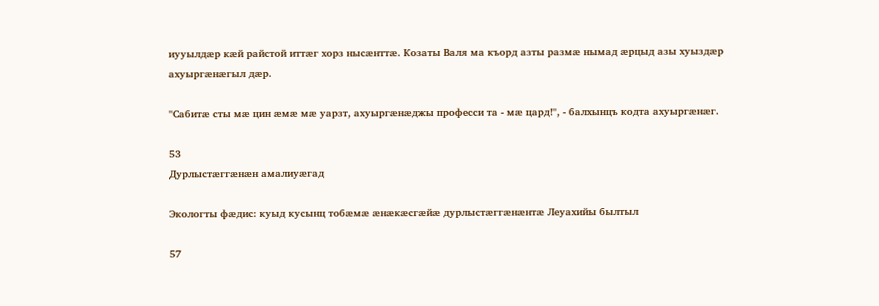иууылдæр кæй райстой иттæг хорз нысæнттæ. Козаты Валя ма къорд азты размæ нымад æрцыд азы хуыздæр ахуыргæнæгыл дæр.

"Сабитæ сты мæ цин æмæ мæ уарзт, ахуыргæнæджы професси та - мæ цард!", - балхынцъ кодта ахуыргæнæг.

53
Дурлыстӕггӕнӕн амалиуӕгад

Экологты фӕдис: куыд кусынц тобӕмӕ ӕнӕкӕсгӕйӕ дурлыстӕггӕнӕнтӕ Леуахийы былтыл

57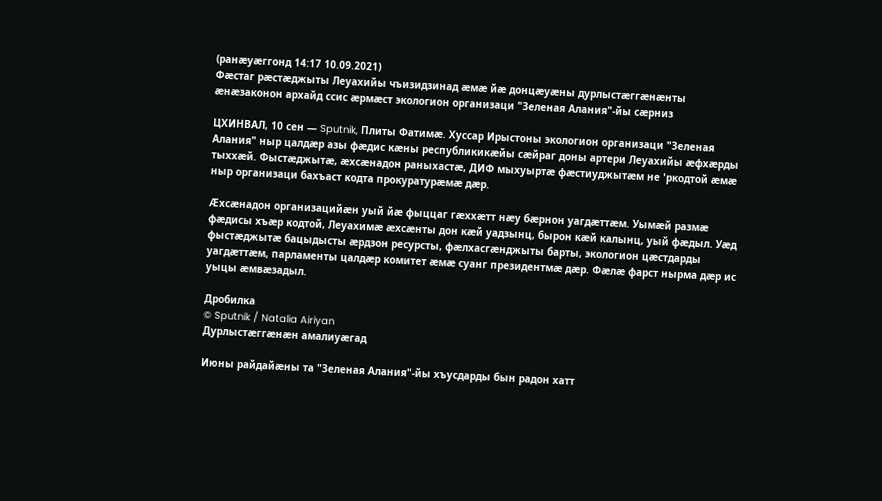(ранӕуӕггонд 14:17 10.09.2021)
Фӕстаг рӕстӕджыты Леуахийы чъизидзинад ӕмӕ йӕ донцӕуӕны дурлыстӕггӕнӕнты ӕнӕзаконон архайд ссис ӕрмӕст экологион организаци "Зеленая Алания"-йы сӕрниз

ЦХИНВАЛ, 10 сен — Sputnik, Плиты Фатимӕ. Хуссар Ирыстоны экологион организаци "Зеленая Алания" ныр цалдӕр азы фӕдис кӕны республикикӕйы сӕйраг доны артери Леуахийы ӕфхӕрды тыххӕй. Фыстӕджытӕ, ӕхсӕнадон раныхастӕ, ДИФ мыхуыртӕ фӕстиуджытӕм не 'ркодтой ӕмӕ ныр организаци бахъаст кодта прокуратурӕмӕ дӕр.

Ӕхсӕнадон организацийӕн уый йӕ фыццаг гӕххӕтт нӕу бӕрнон уагдӕттӕм. Уымӕй размӕ фӕдисы хъӕр кодтой, Леуахимӕ ӕхсӕнты дон кӕй уадзынц, бырон кӕй калынц, уый фӕдыл. Уӕд фыстӕджытӕ бацыдысты ӕрдзон ресурсты, фӕлхасгӕнджыты барты, экологион цӕстдарды уагдӕттӕм, парламенты цалдӕр комитет ӕмӕ суанг президентмӕ дӕр. Фӕлӕ фарст нырма дӕр ис уыцы ӕмвӕзадыл.

Дробилка
© Sputnik / Natalia Airiyan
Дурлыстӕггӕнӕн амалиуӕгад

Июны райдайӕны та "Зеленая Алания"-йы хъусдарды бын радон хатт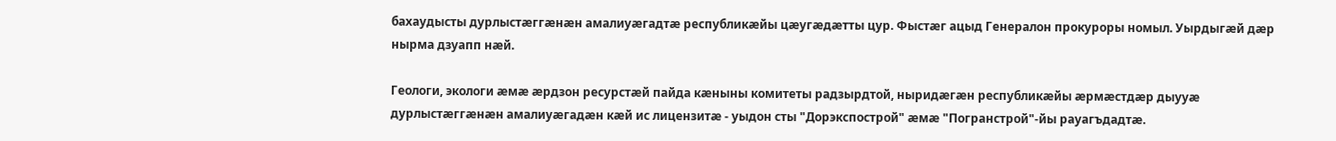бахаудысты дурлыстӕггӕнӕн амалиуӕгадтӕ республикӕйы цӕугӕдӕтты цур. Фыстӕг ацыд Генералон прокуроры номыл. Уырдыгӕй дӕр нырма дзуапп нӕй.

Геологи, экологи ӕмӕ ӕрдзон ресурстӕй пайда кӕныны комитеты радзырдтой, ныридӕгӕн республикӕйы ӕрмӕстдӕр дыууӕ дурлыстӕггӕнӕн амалиуӕгадӕн кӕй ис лицензитӕ - уыдон сты "Дорэкспострой" ӕмӕ "Погранстрой"-йы рауагъдадтӕ.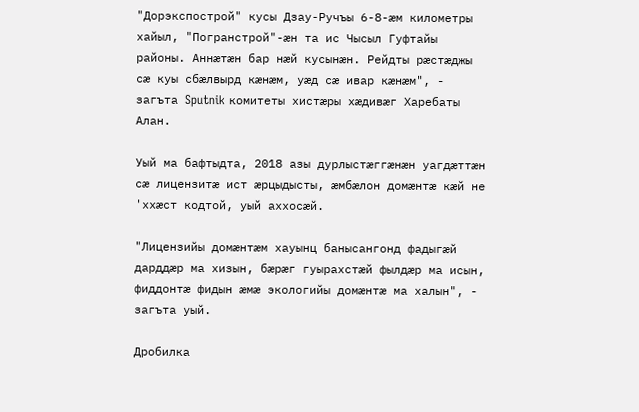"Дорэкспострой" кусы Дзау-Ручъы 6-8-ӕм километры хайыл, "Погранстрой"-ӕн та ис Чысыл Гуфтайы районы. Аннӕтӕн бар нӕй кусынӕн. Рейдты рӕстӕджы сӕ куы сбӕлвырд кӕнӕм, уӕд сӕ ивар кӕнӕм", - загъта Sputnik комитеты хистӕры хӕдивӕг Харебаты Алан.

Уый ма бафтыдта, 2018 азы дурлыстӕггӕнӕн уагдӕттӕн сӕ лицензитӕ ист ӕрцыдысты, ӕмбӕлон домӕнтӕ кӕй не 'ххӕст кодтой, уый аххосӕй.

"Лицензийы домӕнтӕм хауынц банысангонд фадыгӕй дарддӕр ма хизын, бӕрӕг гуырахстӕй фылдӕр ма исын, фиддонтӕ фидын ӕмӕ экологийы домӕнтӕ ма халын", - загъта уый.

Дробилка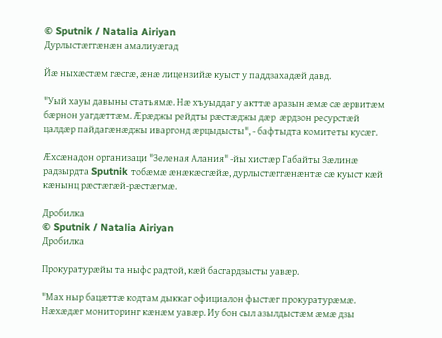© Sputnik / Natalia Airiyan
Дурлыстӕггӕнӕн амалиуӕгад

Йӕ ныхӕстӕм гӕсгӕ, ӕнӕ лицензийӕ куыст у паддзахадӕй давд.

"Уый хауы давыны статьямӕ. Нӕ хъуыддаг у акттӕ аразын ӕмӕ сӕ ӕрвитӕм бӕрнон уагдӕттӕм. Ӕрӕджы рейдты рӕстӕджы дӕр  ӕрдзон ресурстӕй цалдӕр пайдагӕнӕджы иваргонд ӕрцыдысты", - бафтыдта комитеты кусӕг.

Ӕхсӕнадон организаци "Зеленая Алания" -йы хистӕр Габайты Зӕлинӕ радзырдта Sputnik тобӕмӕ ӕнӕкӕсгӕйӕ, дурлыстӕггӕнӕнтӕ сӕ куыст кӕй кӕнынц рӕстӕгӕй-рӕстӕгмӕ.

Дробилка
© Sputnik / Natalia Airiyan
Дробилка

Прокуратурӕйы та ныфс радтой, кӕй басгардзысты уавӕр.

"Мах ныр бацӕттӕ кодтам дыккаг официалон фыстӕг прокуратурӕмӕ. Нӕхӕдӕг мониторинг кӕнӕм уавӕр. Иу бон сыл азылдыстӕм ӕмӕ дзы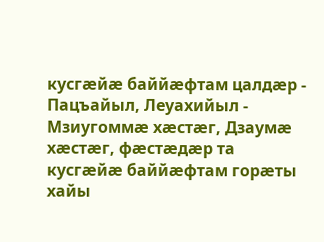кусгӕйӕ баййӕфтам цалдӕр - Пацъайыл, Леуахийыл - Мзиугоммӕ хӕстӕг, Дзаумӕ хӕстӕг, фӕстӕдӕр та кусгӕйӕ баййӕфтам горӕты хайы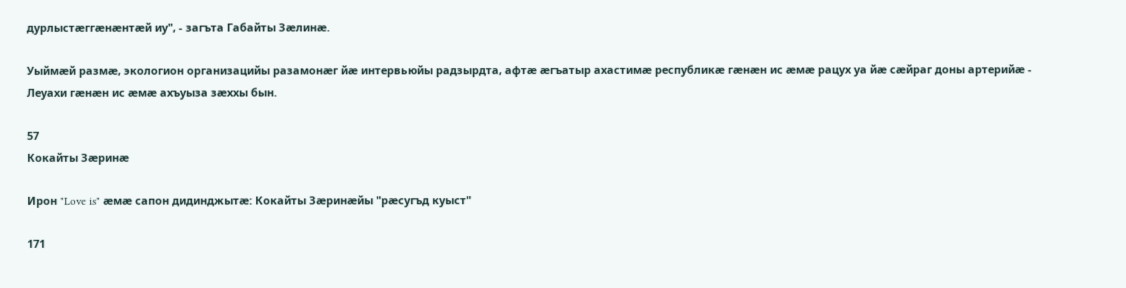дурлыстӕггӕнӕнтӕй иу", - загъта Габайты Зӕлинӕ.

Уыймӕй размӕ, экологион организацийы разамонӕг йӕ интервьюйы радзырдта, афтӕ ӕгъатыр ахастимӕ республикӕ гӕнӕн ис ӕмӕ рацух уа йӕ сӕйраг доны артерийӕ - Леуахи гӕнӕн ис ӕмӕ ахъуыза зӕххы бын.

57
Кокайты Зæринæ

Ирон "Love is" æмæ сапон дидинджытæ: Кокайты Зæринæйы "рæсугъд куыст"

171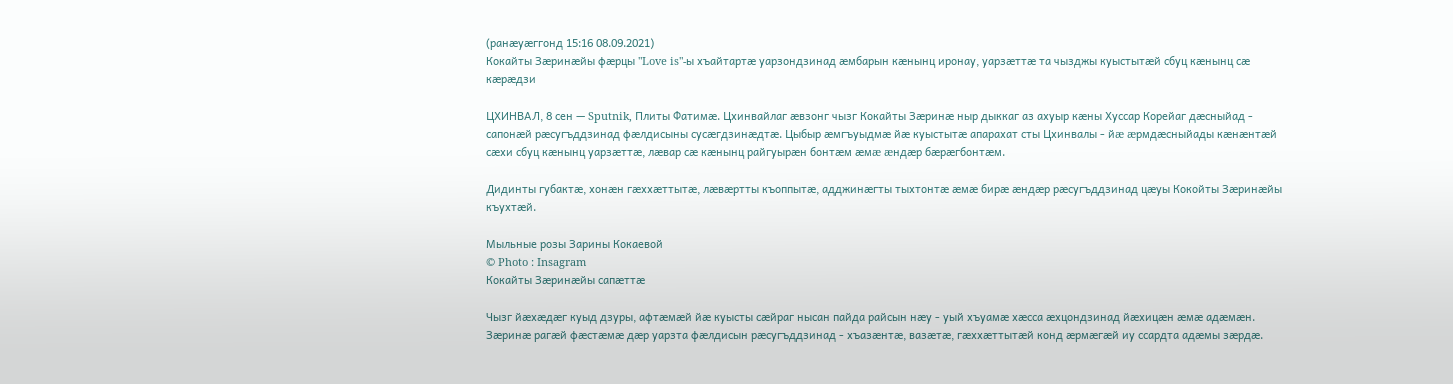(ранӕуӕггонд 15:16 08.09.2021)
Кокайты Зæринæйы фæрцы "Love is"-ы хъайтартæ уарзондзинад æмбарын кæнынц иронау, уарзæттæ та чызджы куыстытæй сбуц кæнынц сæ кæрæдзи

ЦХИНВАЛ, 8 сен — Sputnik, Плиты Фатимæ. Цхинвайлаг æвзонг чызг Кокайты Зæринæ ныр дыккаг аз ахуыр кæны Хуссар Корейаг дæсныйад - сапонæй рæсугъддзинад фæлдисыны сусæгдзинæдтæ. Цыбыр æмгъуыдмæ йæ куыстытæ апарахат сты Цхинвалы - йæ æрмдæсныйады кæнæнтæй сæхи сбуц кæнынц уарзæттæ, лæвар сæ кæнынц райгуырæн бонтæм æмæ æндæр бæрæгбонтæм.

Дидинты губактæ, хонæн гӕххӕттытӕ, лӕвæртты къоппытӕ, адджинӕгты тыхтонтӕ ӕмӕ бирӕ ӕндӕр рӕсугъддзинад цӕуы Кокойты Зӕринӕйы къухтӕй.

Мыльные розы Зарины Кокаевой
© Photo : Insagram
Кокайты Зæринæйы сапæттæ

Чызг йӕхӕдӕг куыд дзуры, афтӕмӕй йӕ куысты сӕйраг нысан пайда райсын нӕу - уый хъуамӕ хӕсса ӕхцондзинад йӕхицӕн ӕмӕ адӕмӕн. Зӕринӕ рагæй фæстæмæ дæр уарзта фӕлдисын рӕсугъддзинад - хъазӕнтӕ, вазӕтӕ, гӕххӕттытӕй конд ӕрмӕгӕй иу ссардта адӕмы зӕрдӕ.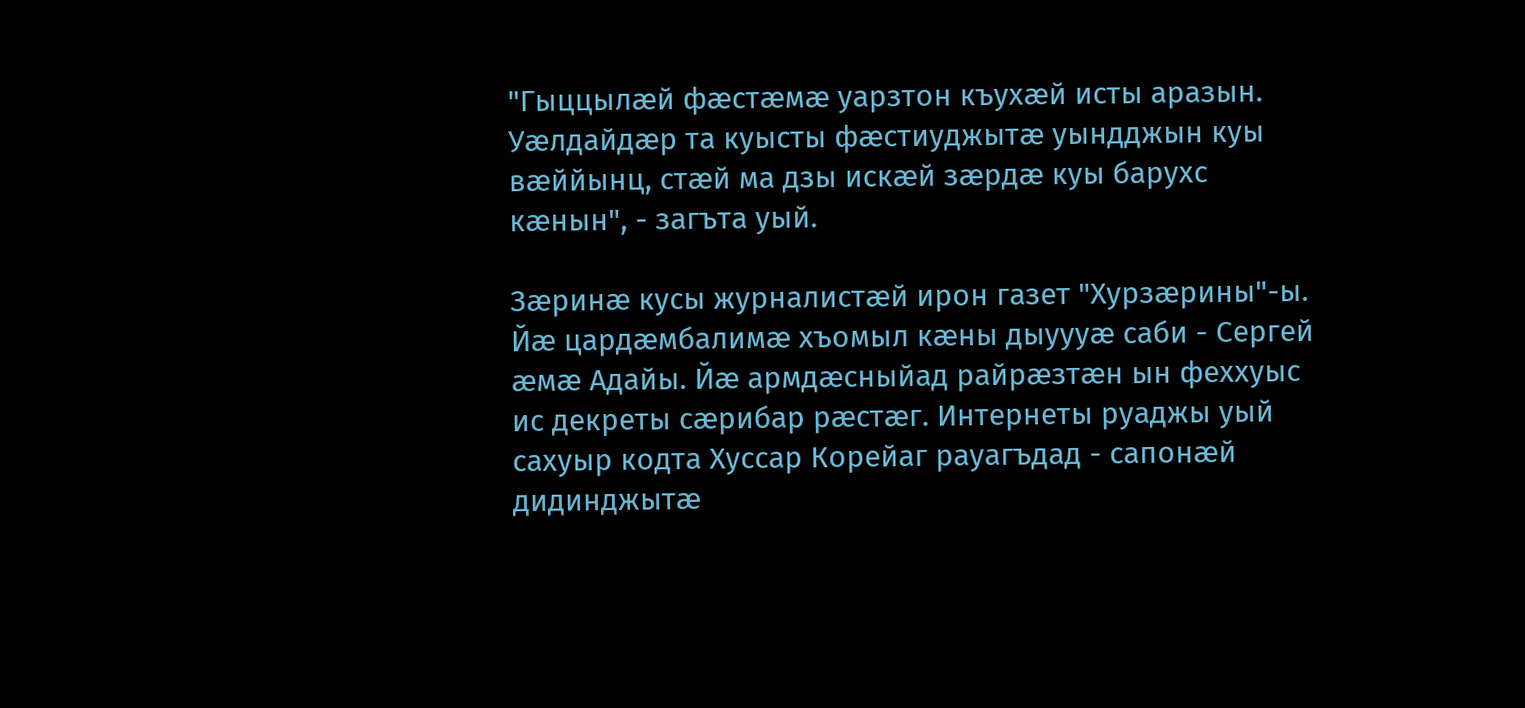"Гыццылӕй фӕстӕмӕ уарзтон къухӕй исты аразын. Уӕлдайдӕр та куысты фӕстиуджытӕ уындджын куы вӕййынц, стӕй ма дзы искӕй зӕрдӕ куы барухс кӕнын", - загъта уый.

Зæринæ кусы журналистӕй ирон газет "Хурзӕрины"-ы. Йӕ цардӕмбалимӕ хъомыл кӕны дыуууӕ саби - Сергей ӕмӕ Адайы. Йӕ армдӕсныйад райрӕзтӕн ын феххуыс ис декреты сӕрибар рӕстӕг. Интернеты руаджы уый сахуыр кодта Хуссар Корейаг рауагъдад - сапонæй дидинджытӕ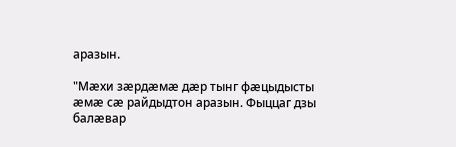аразын.

"Мӕхи зӕрдӕмӕ дӕр тынг фӕцыдысты ӕмӕ сӕ райдыдтон аразын. Фыццаг дзы балӕвар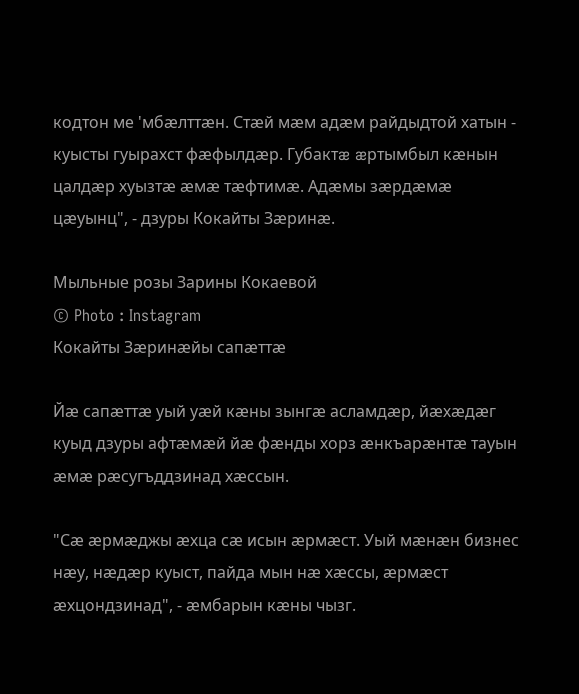кодтон ме 'мбӕлттӕн. Стӕй мӕм адӕм райдыдтой хатын - куысты гуырахст фӕфылдӕр. Губактæ æртымбыл кӕнын цалдӕр хуызтӕ æмæ тӕфтимӕ. Адӕмы зӕрдӕмӕ цӕуынц", - дзуры Кокайты Зӕринӕ.

Мыльные розы Зарины Кокаевой
© Photo : Instagram
Кокайты Зæринæйы сапæттæ

Йӕ сапæттæ уый уӕй кӕны зынгӕ асламдӕр, йӕхӕдӕг куыд дзуры афтӕмӕй йӕ фӕнды хорз ӕнкъарӕнтӕ тауын ӕмӕ рӕсугъддзинад хӕссын.

"Сӕ ӕрмӕджы ӕхца сӕ исын ӕрмӕст. Уый мӕнӕн бизнес нӕу, нӕдӕр куыст, пайда мын нӕ хӕссы, ӕрмӕст ӕхцондзинад", - ӕмбарын кӕны чызг.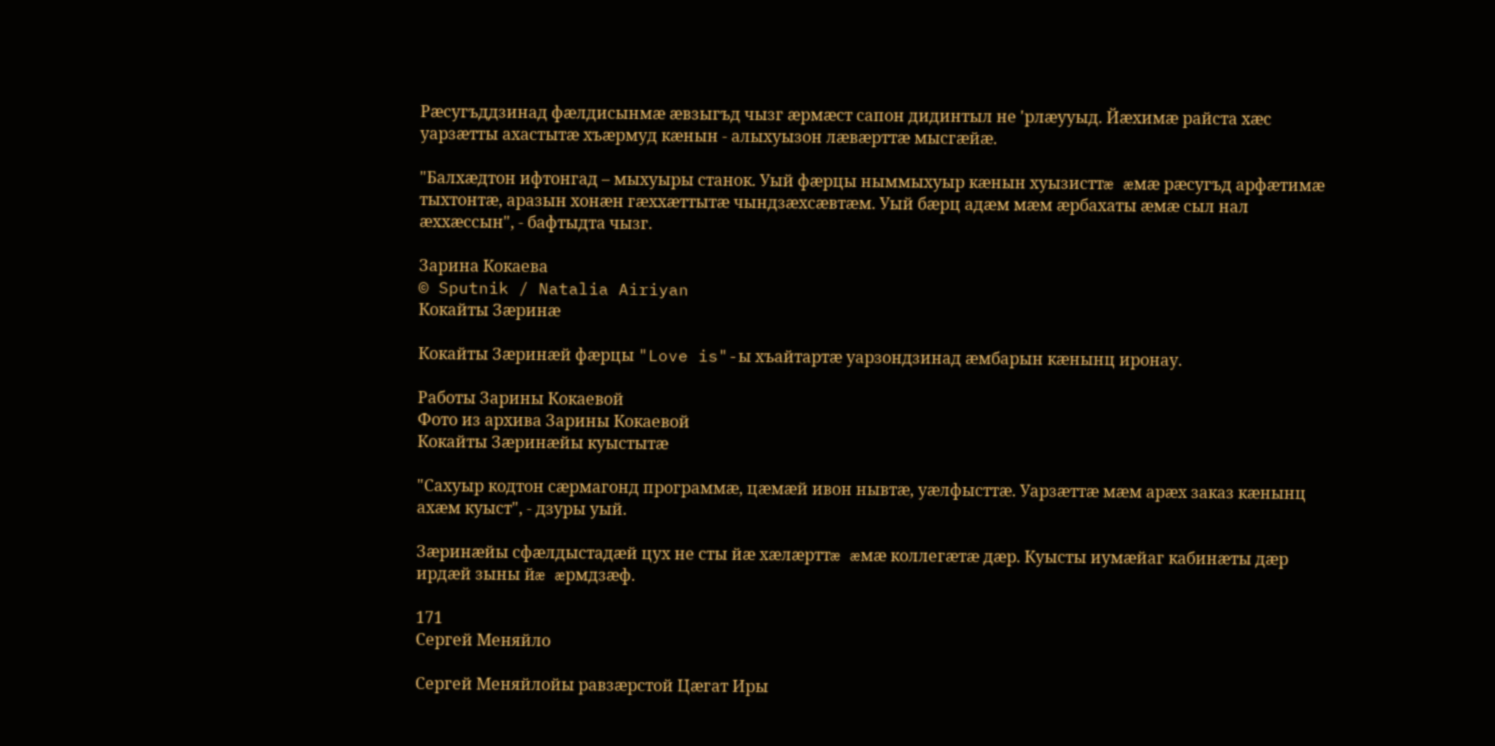Рӕсугъддзинад фӕлдисынмӕ ӕвзыгъд чызг ӕрмӕст сапон дидинтыл не 'рлӕууыд. Йӕхимӕ райста хӕс уарзӕтты ахастытӕ хъӕрмуд кӕнын - алыхуызон лӕвӕрттӕ мысгӕйӕ.

"Балхæдтон ифтонгад – мыхуыры станок. Уый фæрцы ныммыхуыр кæнын хуызисттæ æмæ рæсугъд арфæтимæ тыхтонтæ, аразын хонæн гæххæттытæ чындзæхсæвтæм. Уый бæрц адæм мæм æрбахаты æмæ сыл нал æххæссын", - бафтыдта чызг.

Зарина Кокаева
© Sputnik / Natalia Airiyan
Кокайты Зæринæ

Кокайты Зæринæй фæрцы "Love is"-ы хъайтартæ уарзондзинад æмбарын кæнынц иронау.

Работы Зарины Кокаевой
Фото из архива Зарины Кокаевой
Кокайты Зæринæйы куыстытæ

"Сахуыр кодтон сæрмагонд программæ, цæмæй ивон нывтæ, уæлфысттæ. Уарзæттæ мæм арæх заказ кæнынц ахæм куыст", - дзуры уый.

Зæринæйы сфæлдыстадæй цух не сты йæ хæлæрттæ æмæ коллегæтæ дæр. Куысты иумæйаг кабинæты дæр ирдæй зыны йæ æрмдзæф.

171
Сергей Меняйло

Сергей Меняйлойы равзæрстой Цæгат Иры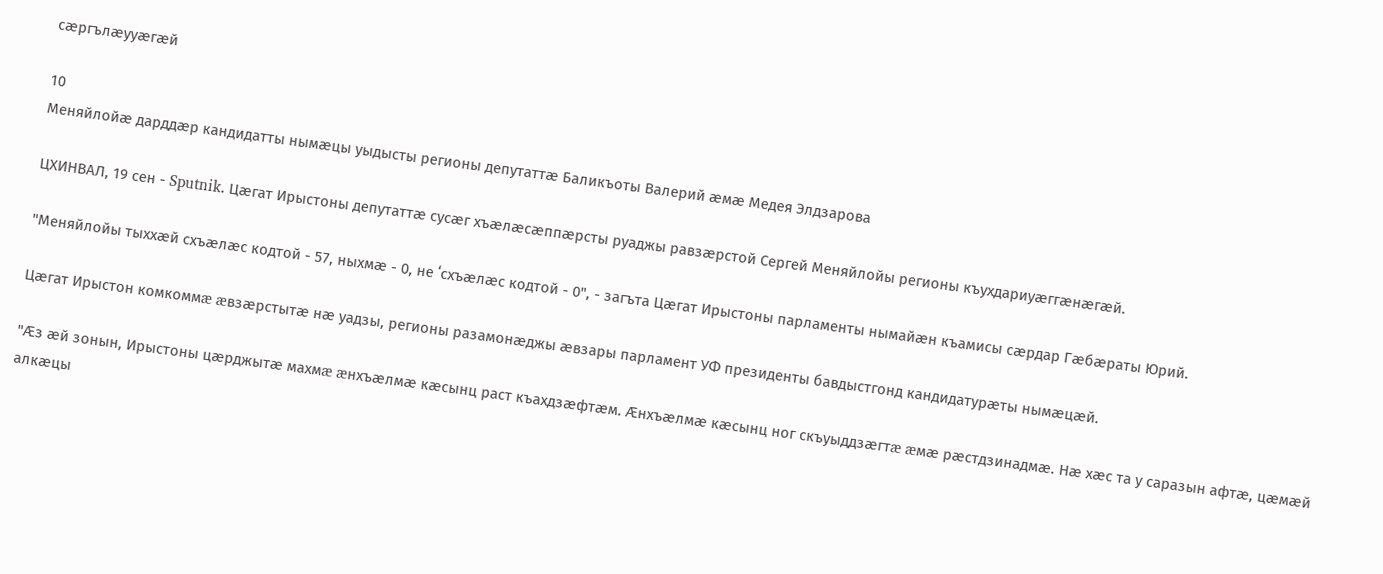сæргълæууæгæй

10
Меняйлойæ дарддæр кандидатты нымæцы уыдысты регионы депутаттæ Баликъоты Валерий æмæ Медея Элдзарова

ЦХИНВАЛ, 19 сен - Sputnik. Цæгат Ирыстоны депутаттæ сусæг хъæлæсæппæрсты руаджы равзæрстой Сергей Меняйлойы регионы къухдариуæггæнæгæй.

"Меняйлойы тыххæй схъæлæс кодтой - 57, ныхмæ - 0, не ʻсхъæлæс кодтой - 0", - загъта Цæгат Ирыстоны парламенты нымайæн къамисы сæрдар Гæбæраты Юрий.

Цæгат Ирыстон комкоммæ æвзæрстытæ нæ уадзы, регионы разамонæджы æвзары парламент УФ президенты бавдыстгонд кандидатурæты нымæцæй.

"Ӕз æй зонын, Ирыстоны цæрджытæ махмæ æнхъæлмæ кæсынц раст къахдзæфтæм. Ӕнхъæлмæ кæсынц ног скъуыддзæгтæ æмæ рæстдзинадмæ. Нæ хæс та у саразын афтæ, цæмæй алкæцы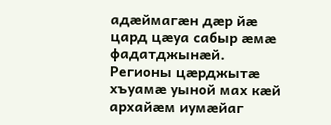адæймагæн дæр йæ цард цæуа сабыр æмæ фадатджынæй. Регионы цæрджытæ хъуамæ уыной мах кæй архайæм иумæйаг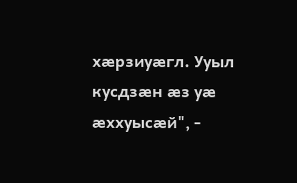хæрзиуæгл. Ууыл кусдзæн æз уæ æххуысæй", -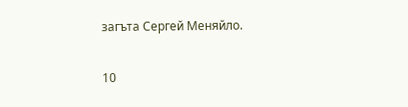загъта Сергей Меняйло.

10